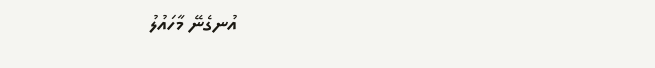އުނގެނޭ މާހައުލު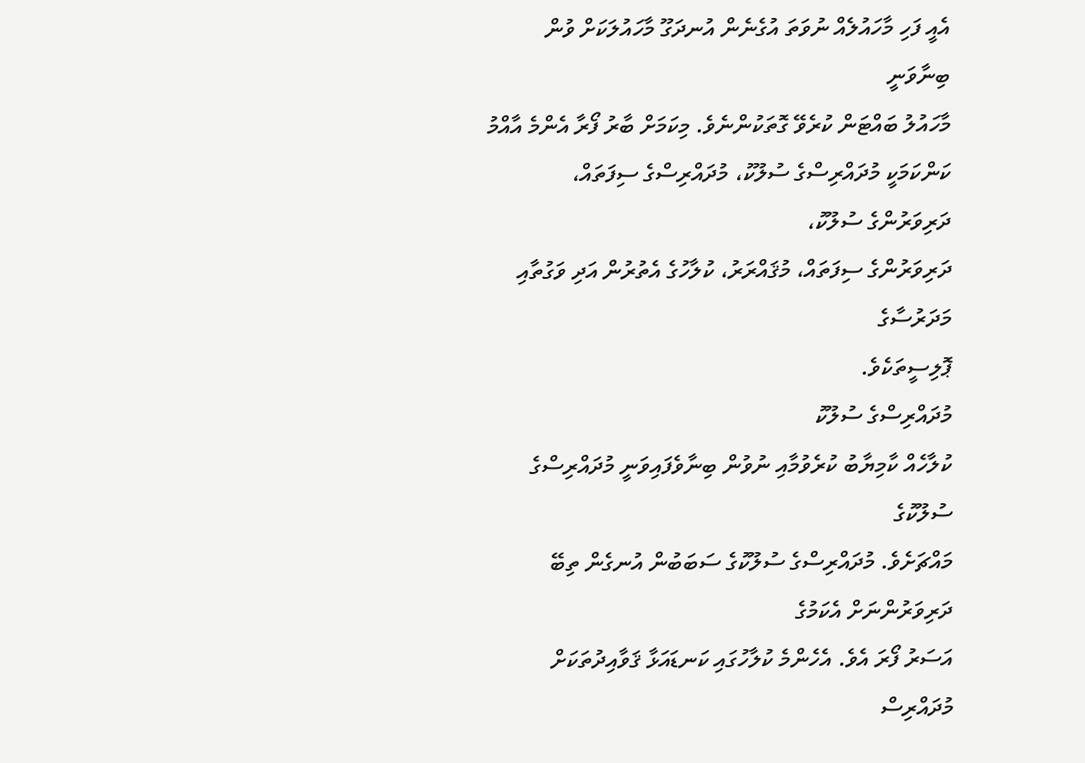އެއީ ފަހި މާހައުލެއް ނުވަތަ އުގެނެން އުނދަގޫ މާހައުލަކަށް ވުން ބިނާވަނީ
މާހައުލު ބައްޓަން ކުރެވޭ ގޮތަކުންނެވެ. މިކަމަށް ބާރު ފޯރާ އެންމެ އާއްމު
ކަންކަމަކީ މުދައްރިސްގެ ސުލޫކު، މުދައްރިސްގެ ސިފަތައް، ދަރިވަރުންގެ ސުލޫކު،
ދަރިވަރުންގެ ސިފަތައް، މުޤައްރަރު، ކުލާހުގެ އެތުރުން އަދި ވަގުތާއި މަދަރުސާގެ
ޕޮލިސީތަކެވެ.
މުދައްރިސްގެ ސުލޫކު
ކުލާހެއް ކާމިޔާބު ކުރެވުމާއި ނުވުން ބިނާވެފައިވަނީ މުދައްރިސްގެ ސުލޫކުގެ
މައްޗަށެވެ. މުދައްރިސްގެ ސުލޫކުގެ ސަބަބުން އުނގެން ތިބޭ ދަރިވަރުންނަށް އެކަމުގެ
އަސަރު ފޯރަ އެވެ. އެހެންމެ ކުލާހުގައި ކަނޑައަޅާ ޤަވާއިދުތަކަށް މުދައްރިސް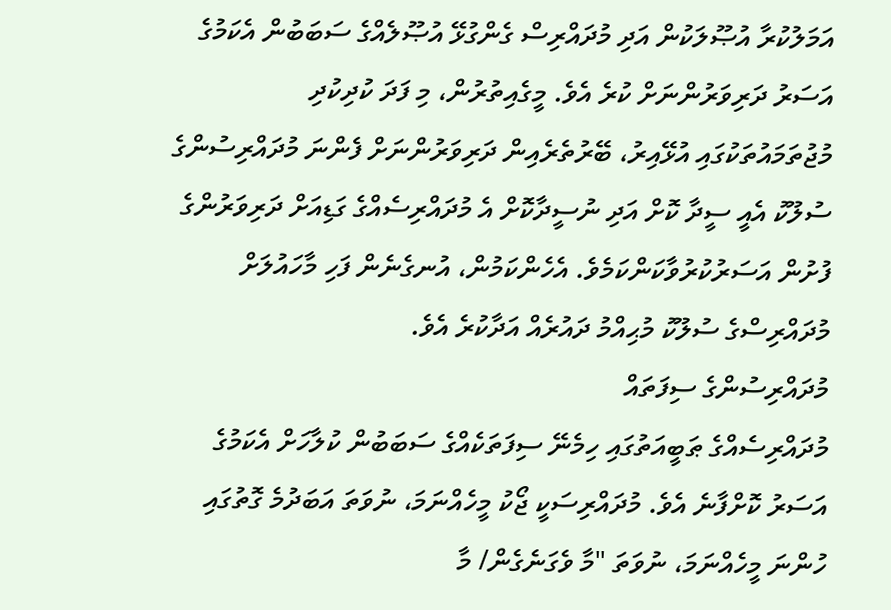އަމަލުކުރާ އުޞޫލަކުން އަދި މުދައްރިސް ގެންގުޅޭ އުޞޫލެއްގެ ސަބަބުން އެކަމުގެ
އަސަރު ދަރިވަރުންނަށް ކުރެ އެވެ. މީގެއިތުރުން، މި ފަދަ ކުދިކުދި
މުޖުތަމައުތަކުގައި އުޅޭއިރު، ބޭރުތެރެއިން ދަރިވަރުންނަށް ފެންނަ މުދައްރިސުންގެ
ސުލޫކު އެއީ ސީދާ ކޮށް އަދި ނުސީދާކޮށް އެ މުދައްރިސެއްގެ ގަޑިއަށް ދަރިވަރުންގެ
ފުށުން އަސަރުކުރުވާކަންކަމެވެ. އެހެންކަމުން، އުނގެނެން ފަހި މާހައުލަށް
މުދައްރިސްގެ ސުލޫކު މުޙިއްމު ދައުރެއް އަދާކުރެ އެވެ.
މުދައްރިސުންގެ ސިފަތައް
މުދައްރިސެއްގެ ޠަބީއަތުގައި ހިމެނޭ ސިފަތަކެއްގެ ސަބަބުން ކުލާހަށް އެކަމުގެ
އަސަރު ކޮށްފާނެ އެވެ. މުދައްރިސަކީ ޖޯކު މީހެއްނަމަ، ނުވަތަ އަބަދުމެ ގޮތުގައި
ހުންނަ މީހެއްނަމަ، ނުވަތަ "މާ ވެގަނެގެން/ މާ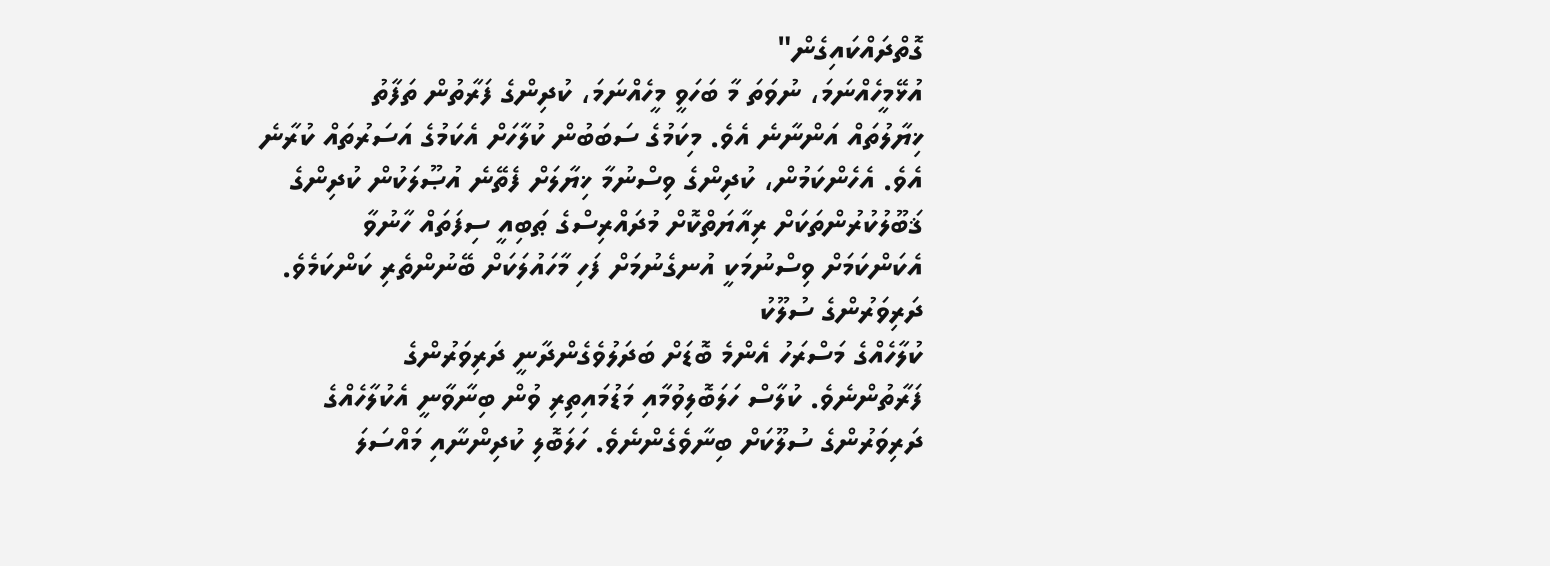ގޮތްދައްކައިގެން"
އުޅޭމީހެއްނަމަ، ނުވަތަ މާ ބަހަވީ މީހެއްނަމަ، ކުދިންގެ ފަރާތުން ތަފާތު
ޚިޔާލުތައް އަންނާނެ އެވެ. މިކަމުގެ ސަބަބުން ކުލާހަށް އެކަމުގެ އަސަރުތައް ކުރާނެ
އެވެ. އެހެންކަމުން، ކުދިންގެ ވިސްނުމާ ޚިޔާލަށް ފެތޭނެ އުޞޫލަކުން ކުދިންގެ
ޤަބޫލުކުރުންތަކަށް ރިއާޔަތްކޮށް މުދައްރިސްގެ ޠަބިއީ ސިފަތައް ހާނުވާ
އެކަންކަމަށް ވިސްނުމަކީ އުނގެނުމަށް ފަހި މާހައުލަކަށް ބޭނުންތެރި ކަންކަމެވެ.
ދަރިވަރުންގެ ސުލޫކު
ކުލާހެއްގެ މަސްރަހު އެންމެ ބޮޑަށް ބަދަލުވެގެންދާނީ ދަރިވަރުންގެ
ފަރާތުންނެވެ. ކުލާސް ހަލަބޮލިވުމާއި މަޑުމައިތިރި ވުން ބިނާވާނީ އެކުލާހެއްގެ
ދަރިވަރުންގެ ސުލޫކަށް ބިނާވެގެންނެވެ. ހަލަބޮލި ކުދިންނާއި މައްސަލަ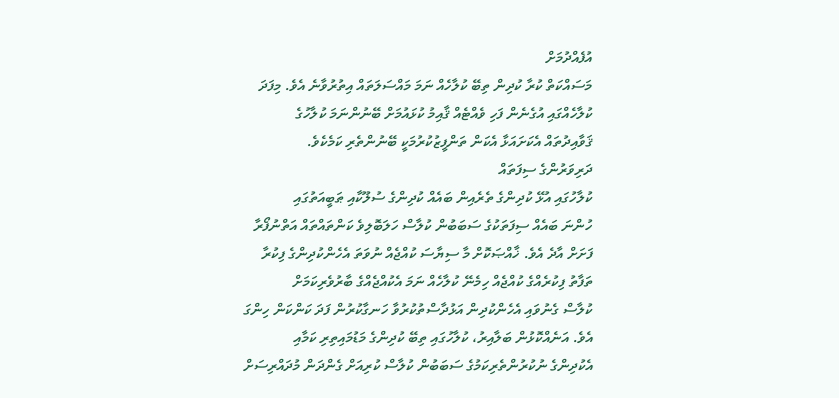އުފެއްދުމަށް
މަސައްކަތް ކުރާ ކުދިން ތިބޭ ކުލާހެއް ނަމަ މައްސަލަތައް އިތުރުވާނެ އެވެ. މިފަދަ
ކުލާހެއްގައި އުގެނެން ފަހި ވެއްޓެއް ޤާއިމު ކުޅައުމަށް ބޭނުންނަމަ ކުލާހުގެ
ޤަވާއިދުތައް އެކަށައަޅާ އެކަން ތަންފީޒުކުރުމަކީ ބޭނުންތެރި ކަމެކެވެ.
ދަރިވަރުންގެ ސިފަތައް
ކުލާހުގައި އުޅޭ ކުދިންގެ ތެރެއިން ބައެއް ކުދިންގެ ސުލޫކާއި ޠަބީއަތުގައި
ހުންނަ ބައެއް ސިފަތަކުގެ ސަބަބުން ކުލާސް ހަލަބޮލިވެ ކަންތައްތައް އަތްނުފޯރާ
ފަށަށް އާދެ އެވެ. ޚާއްޞަކޮށް މާ ސިޔާސަ ކުއްޖެއް ނުވަތަ އެހެންކުދިންގެ ފިކުރާ
ތަފާތު ފިކުރެއްގެ ކުއްޖެއް ހިމެނޭ ކުލާހެއް ނަމަ އެކުއްޖެއްގެ ބާރުވެރިކަމަށް
ކުލާސް ގެނުވައި އެހެންކުދިން އަޅުދާސްތުކުރުވާ ހަނގާކުރުން ފަދަ ކަންކަން ހިންގަ
އެވެ. އަނެއްކޮޅުން ބަލާއިރު، ކުލާހުގައި ތިބޭ ކުދިންގެ މަޑުމައިތިރި ކަމާއި
އެކުދިންގެ ނުކުރުންތެރިކަމުގެ ސަބަބުން ކުލާސް ކުރިއަށް ގެންދަން މުދައްރިސަށް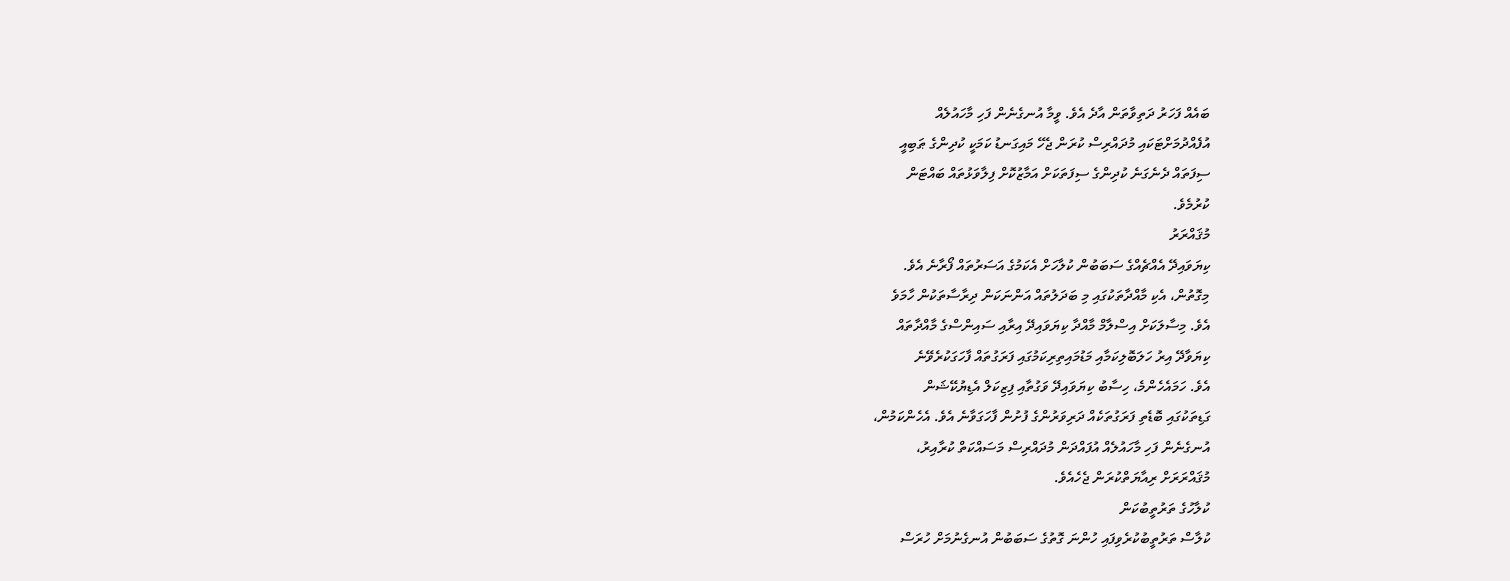ބައެއް ފަހަރު ދަތިވާތަން އާދެ އެވެ. ވީމާ އުނގެނެން ފަހި މާހައުލެއް
އުފެއްދުމަށްޓަކައި މުދައްރިސް ކުރަން ޖެހޭ މައިގަނޑު ކަމަކީ ކުދިންގެ ޠަބިއީ
ސިފަތައް ދެނެގަނެ ކުދިންގެ ސިފަތަކަށް އަމާޒުކޮށް ފިލާވަޅުތައް ބައްޓަން
ކުރުމެވެ.
މުޤައްރަރު
ކިޔަވައިދޭ އެއްޗެއްގެ ސަބަބުން ކުލާހަށް އެކަމުގެ އަސަރުތައް ފޯރާނެ އެވެ.
މިގޮތުން، އެކި މާއްދާތަކުގައި މި ބަދަލުތައް އަންނަކަން ދިރާސާތަކުން ހާމަވެ
އެވެ. މިސާލަކަށް އިސްލާމް މާއްދާ ކިޔަވައިދޭ އިރާއި ސައިންސްގެ މާއްދާތައް
ކިޔަވާދޭ އިރު ހަލަބޮލިކަމާއި މަޑުމައިތިރިކަމުގައި ފަރަގުތައް ފާހަގަކުރެވޭނެ
އެވެ. ހަމައެހެންމެ، ހިސާބު ކިޔަވައިދޭ ވަގުތާއި ފިޒިކަލް އެޑިޔުކޭޝަން
ގަޑިތަކުގައި ބޮޑެތި ފަރަގުތަކެއް ދަރިވަރުންގެ ފުށުން ފާހަގަވާނެ އެވެ. އެހެންކަމުން،
އުނގެނެން ފަހި މާހައުލެއް އުފައްދަން މުދައްރިސް މަސައްކަތް ކުރާއިރު،
މުޤައްރަރަށް ރިއާޔަތްކުރަން ޖެހެއެވެ.
ކުލާހުގެ ތަރުތީބުކަން
ކުލާސް ތަރުތީބުކުރެވިފައި ހުންނަ ގޮތުގެ ސަބަބުން އުނގެނުމަށް ހުރަސް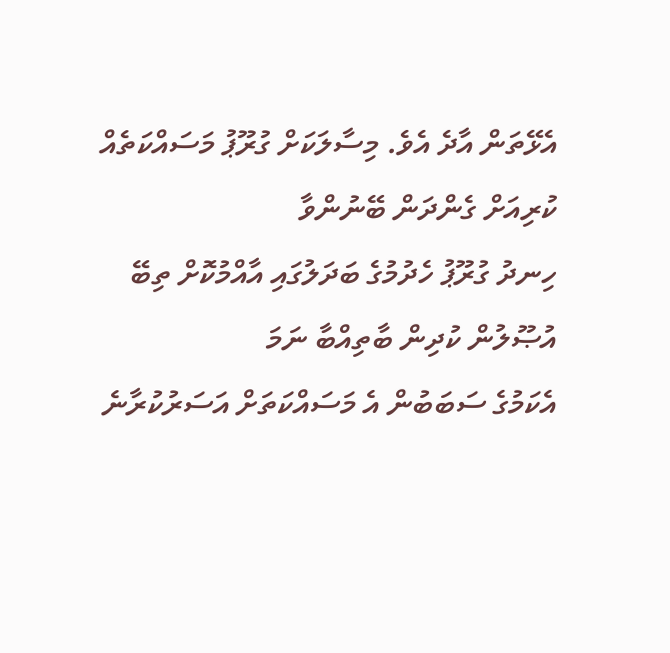އެޅޭތަން އާދެ އެވެ. މިސާލަކަށް ގުރޫޕު މަސައްކަތެއް ކުރިއަށް ގެންދަން ބޭނުންވާ
ހިނދު ގުރޫޕު ހެދުމުގެ ބަދަލުގައި އާއްމުކޮށް ތިބޭ އުޞޫލުން ކުދިން ބާތިއްބާ ނަމަ
އެކަމުގެ ސަބަބުން އެ މަސައްކަތަށް އަސަރުކުރާނެ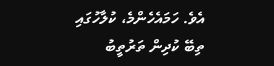އެވެ. ހަމައެހެންމެ، ކުލާހުގައި
ތިބޭ ކުދިން ތަރުތީބު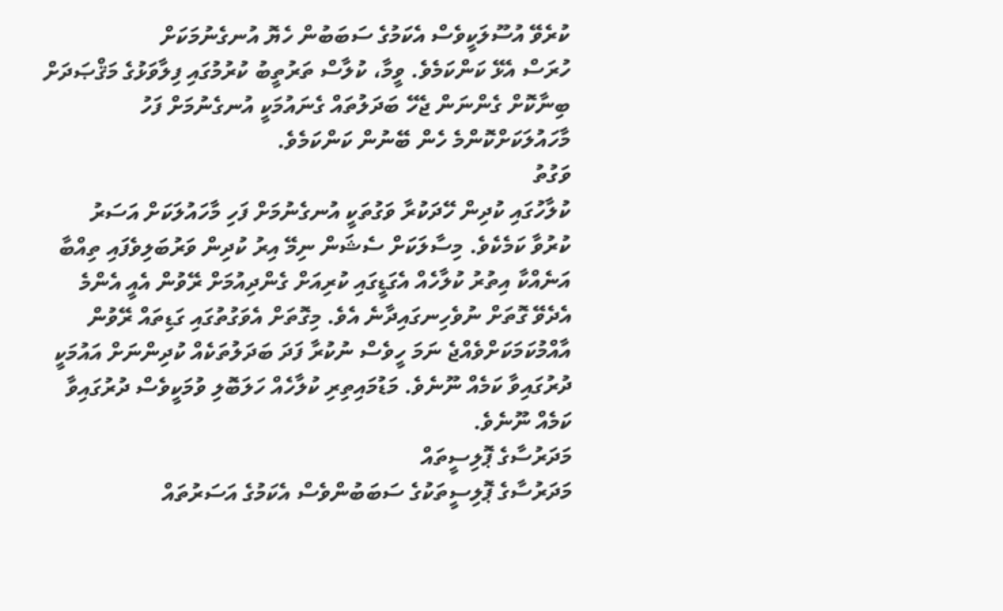ކުރެވޭ އުސޫލަކީވެސް އެކަމުގެ ސަބަބުން ހެޔޮ އުނގެނުމަކަށް
ހުރަސް އެޅޭ ކަންކަމެވެ. ވީމާ، ކުލާސް ތަރުތީބު ކުރުމުގައި ފިލާވަޅުގެ މަޤްޞަދަށް
ބިނާކޮށް ގެންނަން ޖެހޭ ބަދަލުތައް ގެނައުމަކީ އުނގެނުމަށް ފަހު
މާހައުލަކަށްކޮންމެ ހެން ބޭނުން ކަންކަމެވެ.
ވަގުތު
ކުލާހުގައި ކުދިން ހޭދަކުރާ ވަގުތަކީ އުނގެނުމަށް ފަހި މާހައުލަކަށް އަސަރު
ކުރުވާ ކަމެކެވެ. މިސާލަކަށް ސެޝަން ނިމޭ އިރު ކުދިން ވަރުބަލިވެފައި ތިއްބާ
އަނެއްކާ އިތުރު ކުލާހެއް އެގަޑީގައި ކުރިއަށް ގެންދިއުމަށް ރޭވުން އެއީ އެންމެ
އެދެވޭ ގޮތަށް ނުވެހިނގައިދާނެ އެވެ. މިގޮތަށް އެވަގުތުގައި ގަޑިތައް ރޭވުން
އާއްމުކަމަކަށްވެއްޖެ ނަމަ ހީވެސް ނުކުރާ ފަދަ ބަދަލުތަކެއް ކުދިންނަށް އައުމަކީ
ދުރުގައިވާ ކަމެއް ނޫނެވެ. މަޑުމައިތިރި ކުލާހެއް ހަލަބޮލި ވުމަކީވެސް ދުރުގައިވާ
ކަމެއް ނޫނެވެ.
މަދަރުސާގެ ޕޮލިސީތައް
މަދަރުސާގެ ޕޮލިސީތަކުގެ ސަބަބުންވެސް އެކަމުގެ އަސަރުތައް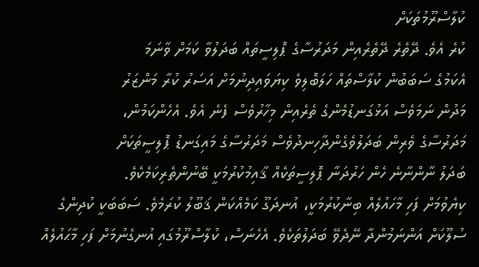ކުލާސްރޫމުތަކަށް
ކުރެ އެވެ. ދޭތެރެ ދޭތެރެއިން މަދަރުސާގެ ޕޮލިސީތައް ބަދަލުވާ ކަމަށް ވާނަމަ
އެކަމުގެ ސަބަބުން ކުލާސްތައް ހަލަބޮލިވެ ކިޔަވައިދިނުމަށް އަސަރު ކުރާ މަންޒަރު
މަދުން ނަމަވެސް އަޅުގަނޑުމެންގެ ތެރެއިން މިހާރުވެސް ފެނެ އެވެ. އެހެންކަމުން،
މަދަރުސާގެ ވެރިން ބަދަލުވެގެންދާހިނދުވެސް މަދަރުސާގެ މައިގަނޑު ޕޮލިސީތަކަށް
ބަދަލު ނާންނާނެ ހެން ހަރުދަނާ ޕޮލިސީތަކެއް ޤާއިމުކުރުމަކީ ބޭނުންތެރިކަމެކެވެ.
ކިޔެވުމަށް ފަހި މާހައުލެއް ބިނާކުރުމަކީ، އުނދަގޫ ކަމެއްކަން ޤަބޫލު ކުރަމެވެ. ސަބަބަކީ ކުދިންގެ ސުލޫކަށް އަންނަމުންދާ ނޭދެވޭ ބަދަލުތަކެވެ. އެހެނަސް، ކުލާސްރޫމުގައި އުނގެނުމަށް ފަހި މާޙައުލެއް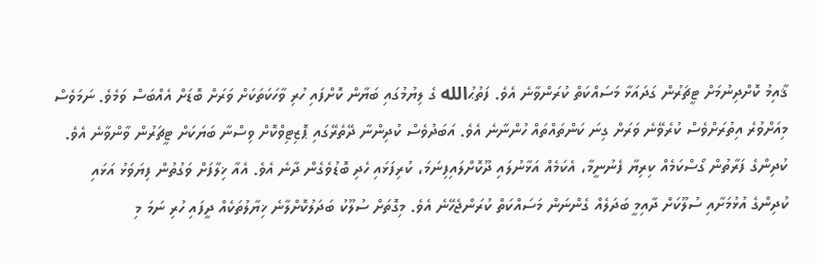ޤާއިމު ކޮށްދިނުމަށް ޓީޗަރުން ގަދައަޅާ މަސައްކަތް ކުރަންވާނެ އެވެ. ފަތުޙުالله ގެ ލިޔުމުގައި ބަޔާން ކޮށްފައި ހުރި ވާހަކަތަކަށް ވަރަށް ބޮޑަށް އެއްބަސް ވަމެވެ. ނަމަވެސް މިއަށްވުރެ އިތުރަށްވެސް ކުރެވޭނެ ވަރަށް ގިނަ ކަންތައްތައް ހުންނާނެ އެވެ. އަބަދުވެސް ކުދިންނާ ދޭތެރޭގައި ޕޮޒިޓިވްކޮށް ވިސްނާ ބަޔަކަށް ޓީޗަރުން ވާންވާނެ އެވެ. ކުދިންގެ ފަރާތުން ގޯސްކަމެއް ކިރިޔާ ފެނުނީމާ، އެކަމެއް އަޅާނުލައި ދޫކޮށްލައިފިނަމަ، ކުރިފަޅައި ހެދި ބޮޑުވެގެން ދާނެ އެވެ. އެއާ ޚިލާފަށް ވަގުތުން ފިޔަވަޅު އަޅައި ކުދިންގެ އުޅުމަށާއި ސުލޫކަށް ދާއިމީ ބަދަލެއް ގެންނަން މަސައްކަތް ކުރަންޖެހޭނެ އެވެ. މިގޮތަށް ސުލޫކު ބަދަލުކޮށްލާނެ ޚިޔާލުތަކެއް ދީފައި ހުރި ނަމަ މި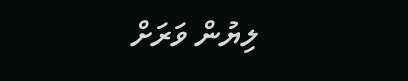ލިޔުން ވަރަށް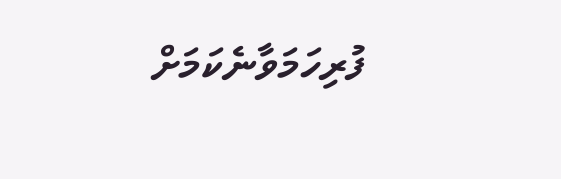ފުރިހަމަވާނެކަމަށް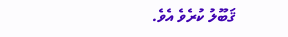ޤަބޫލު ކުރެވެ އެވެ.